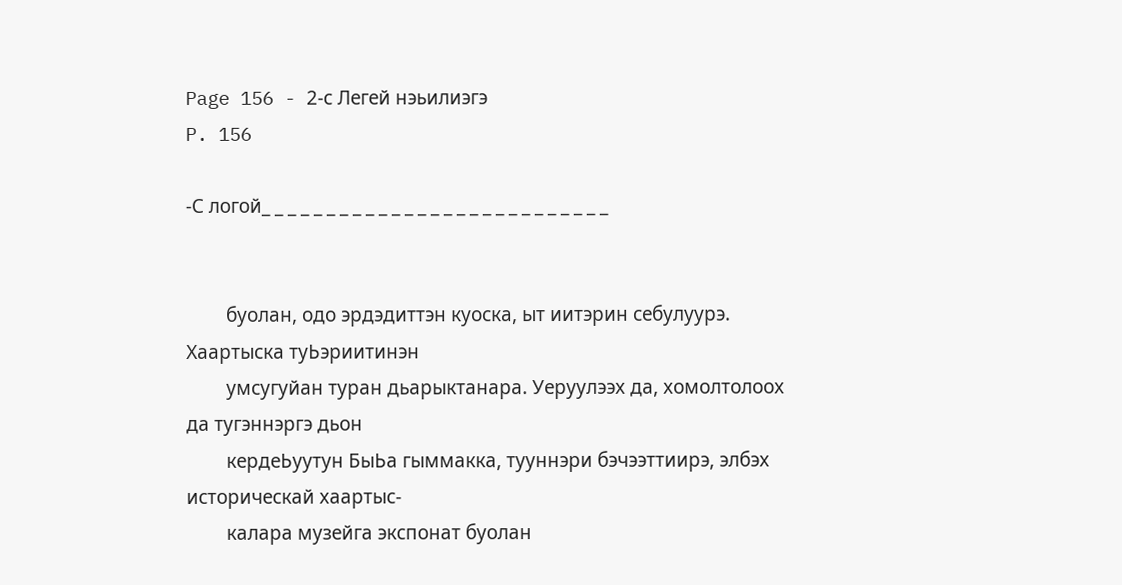Page 156 - 2-с Легей нэьилиэгэ
P. 156

-С логой_ _ _ _ _ _ _ _ _ _ _ _ _ _ _ _ _ _ _ _ _ _ _ _ _ _ _


        буолан, одо эрдэдиттэн куоска, ыт иитэрин себулуурэ. Хаартыска туЬэриитинэн
        умсугуйан туран дьарыктанара. Уеруулээх да, хомолтолоох да тугэннэргэ дьон
        кердеЬуутун БыЬа гыммакка, тууннэри бэчээттиирэ, элбэх историческай хаартыс-
        калара музейга экспонат буолан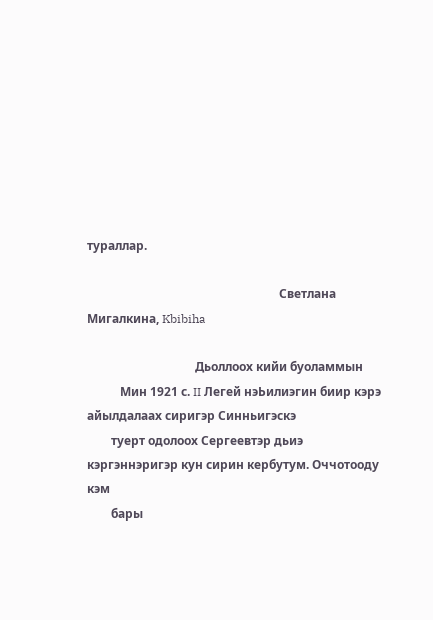тураллар.

                                                                Светлана Мигалкина, Kbibiha

                                    Дьоллоох кийи буоламмын
           Мин 1921 с. II Легей нэЬилиэгин биир кэрэ айылдалаах сиригэр Синньигэскэ
        туерт одолоох Сергеевтэр дьиэ кэргэннэригэр кун сирин кербутум. Оччотооду кэм
        бары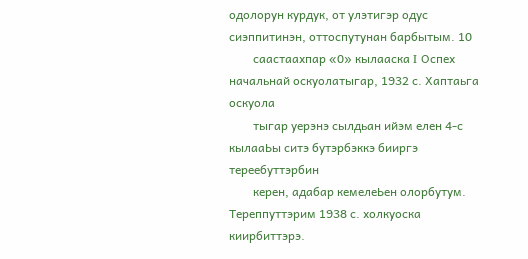одолорун курдук, от улэтигэр одус сиэппитинэн, оттоспутунан барбытым. 10
        саастаахпар «0» кылааска I Оспех начальнай оскуолатыгар, 1932 с. Хаптаьга оскуола
        тыгар уерэнэ сылдьан ийэм елен 4-с кылааЬы ситэ бутэрбэккэ бииргэ тереебуттэрбин
        керен, адабар кемелеЬен олорбутум. Тереппуттэрим 1938 с. холкуоска киирбиттэрэ.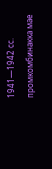1941—1942 сс. промкомбинакка мае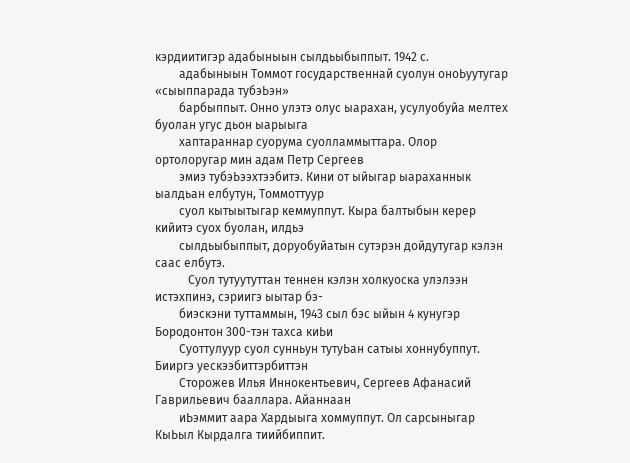кэрдиитигэр адабыныын сылдьыбыппыт. 1942 с.
        адабыныын Томмот государственнай суолун оноЬуутугар «сыыппарада тубэЬэн»
        барбыппыт. Онно улэтэ олус ыарахан, усулуобуйа мелтех буолан угус дьон ыарыыга
        хаптараннар суорума суолламмыттара. Олор ортолоругар мин адам Петр Сергеев
        эмиэ тубэЬээхтээбитэ. Кини от ыйыгар ыараханнык ыалдьан елбутун, Томмоттуур
        суол кытыытыгар кеммуппут. Кыра балтыбын керер кийитэ суох буолан, илдьэ
        сылдьыбыппыт, доруобуйатын сутэрэн дойдутугар кэлэн саас елбутэ.
           Суол тутуутуттан теннен кэлэн холкуоска улэлээн истэхпинэ, сэриигэ ыытар бэ-
        биэскэни туттаммын, 1943 сыл бэс ыйын 4 кунугэр Бородонтон 300-тэн тахса киЬи
        Суоттулуур суол сунньун тутуЬан сатыы хоннубуппут. Бииргэ уескээбиттэрбиттэн
        Сторожев Илья Иннокентьевич, Сергеев Афанасий Гаврильевич бааллара. Айаннаан
        иЬэммит аара Хардыыга хоммуппут. Ол сарсыныгар КыЬыл Кырдалга тиийбиппит.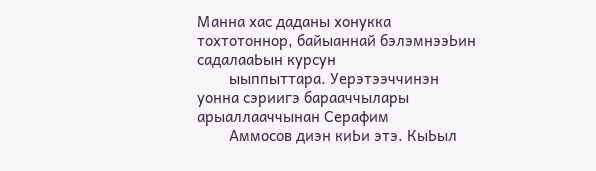Манна хас даданы хонукка тохтотоннор, байыаннай бэлэмнээЬин садалааЬын курсун
        ыыппыттара. Уерэтээччинэн уонна сэриигэ барааччылары арыаллааччынан Серафим
        Аммосов диэн киЬи этэ. КыЬыл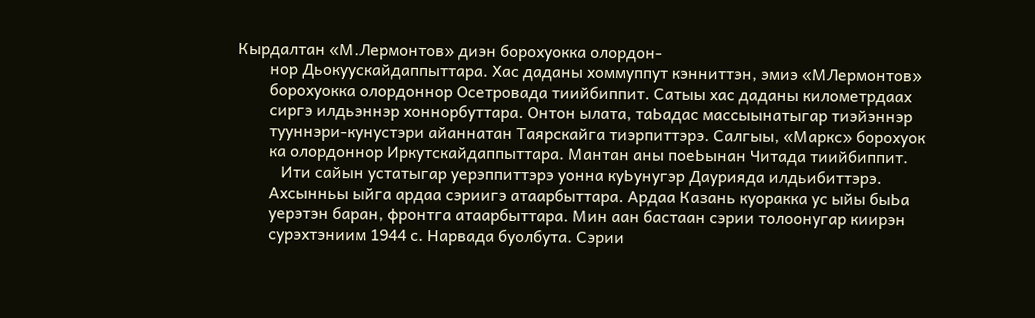Кырдалтан «М.Лермонтов» диэн борохуокка олордон-
        нор Дьокуускайдаппыттара. Хас даданы хоммуппут кэнниттэн, эмиэ «МЛермонтов»
        борохуокка олордоннор Осетровада тиийбиппит. Сатыы хас даданы километрдаах
        сиргэ илдьэннэр хоннорбуттара. Онтон ылата, таЬадас массыынатыгар тиэйэннэр
        тууннэри-кунустэри айаннатан Таярскайга тиэрпиттэрэ. Салгыы, «Маркс» борохуок
        ка олордоннор Иркутскайдаппыттара. Мантан аны поеЬынан Читада тиийбиппит.
           Ити сайын устатыгар уерэппиттэрэ уонна куЬунугэр Даурияда илдьибиттэрэ.
        Ахсынньы ыйга ардаа сэриигэ атаарбыттара. Ардаа Казань куоракка ус ыйы быЬа
        уерэтэн баран, фронтга атаарбыттара. Мин аан бастаан сэрии толоонугар киирэн
        сурэхтэниим 1944 с. Нарвада буолбута. Сэрии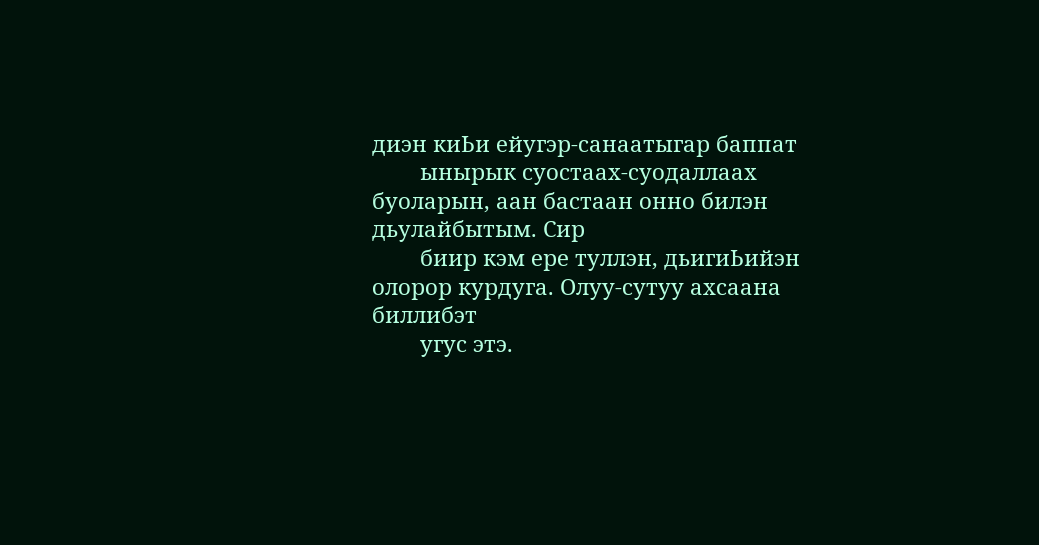диэн киЬи ейугэр-санаатыгар баппат
        ынырык суостаах-суодаллаах буоларын, аан бастаан онно билэн дьулайбытым. Сир
        биир кэм ере туллэн, дьигиЬийэн олорор курдуга. Олуу-сутуу ахсаана биллибэт
        угус этэ.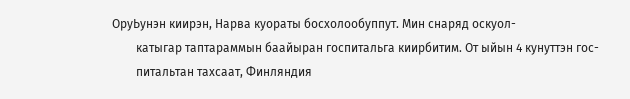ОруЬунэн киирэн, Нарва куораты босхолообуппут. Мин снаряд оскуол-
        катыгар таптараммын баайыран госпитальга киирбитим. От ыйын 4 кунуттэн гос-
        питальтан тахсаат, Финляндия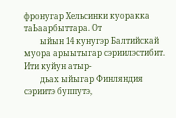фронугар Хельсинки куоракка таЬаарбыттара. От
        ыйын 14 кунугэр Балтийскай муора арыытыгар сэриилэстибит. Ити куйун атыр-
        дьах ыйыгар Финляндия сэриитэ буппутэ,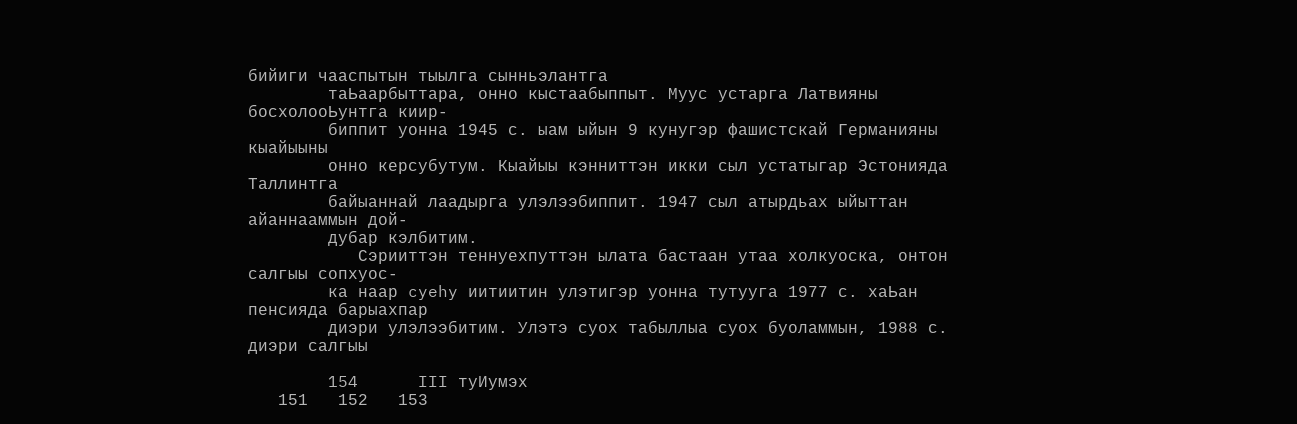бийиги чааспытын тыылга сынньэлантга
        таЬаарбыттара, онно кыстаабыппыт. Муус устарга Латвияны босхолооЬунтга киир-
        биппит уонна 1945 с. ыам ыйын 9 кунугэр фашистскай Германияны кыайыыны
        онно керсубутум. Кыайыы кэнниттэн икки сыл устатыгар Эстонияда Таллинтга
        байыаннай лаадырга улэлээбиппит. 1947 сыл атырдьах ыйыттан айаннааммын дой-
        дубар кэлбитим.
           Сэрииттэн теннуехпуттэн ылата бастаан утаа холкуоска, онтон салгыы сопхуос-
        ка наар cyehy иитиитин улэтигэр уонна тутууга 1977 с. хаЬан пенсияда барыахпар
        диэри улэлээбитим. Улэтэ суох табыллыа суох буоламмын, 1988 с. диэри салгыы

        154      III туИумэх
   151   152   153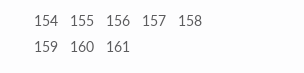154   155   156   157   158   159   160   161